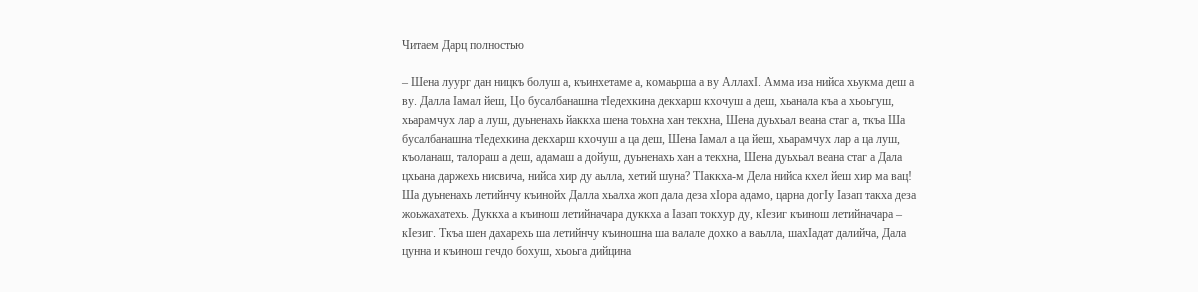Читаем Дарц полностью

– Шена луург дан ницкъ болуш а, къинхетаме а, комаьрша а ву АллахI. Амма иза нийса хьукма деш а ву. Далла Iамал йеш, Цо бусалбанашна тIедехкина декхарш кхочуш а деш, хьанала къа а хьоьгуш, хьарамчух лар а луш, дуьненахь йаккха шена тоьхна хан текхна, Шена дуьхьал веана стаг а, ткъа Ша бусалбанашна тIедехкина декхарш кхочуш а ца деш, Шена Iамал а ца йеш, хьарамчух лар а ца луш, къоланаш, талораш а деш, адамаш а дойуш, дуьненахь хан а текхна, Шена дуьхьал веана стаг а Дала цхьана даржехь нисвича, нийса хир ду аьлла, хетий шуна? ТIаккха-м Дела нийса кхел йеш хир ма вац! Ша дуьненахь летийнчу къинойх Далла хьалха жоп дала деза хIора адамо, царна догIу Iазап такха деза жоьжахатехь. Дуккха а къинош летийначара дуккха а Iазап токхур ду, кIезиг къинош летийначара – кIезиг. Ткъа шен дахарехь ша летийнчу къиношна ша валале дохко а ваьлла, шахIадат далийча, Дала цунна и къинош гечдо бохуш, хьоьга дийцина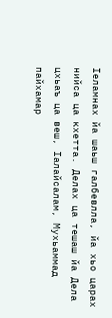Iеламнах йа шаьш галбевлла, йа хьо царах нийса ца кхетта. Делах ца тешаш йа Дела цхьаъ ца веш, Iалайсалам, Мухьаммад пайхамар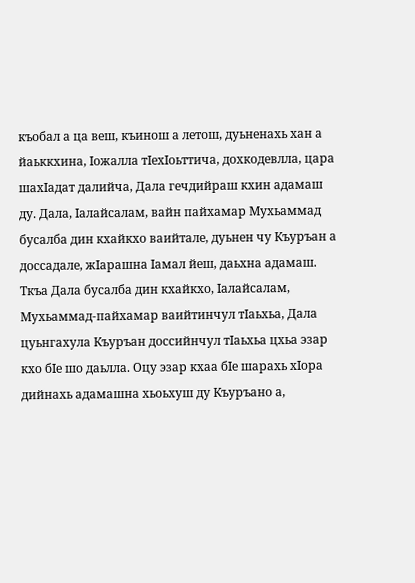къобал а ца веш, къинош а летош, дуьненахь хан а йаьккхина, Iожалла тIехIоьттича, дохкодевлла, цара шахIадат далийча, Дала гечдийраш кхин адамаш ду. Дала, Iалайсалам, вайн пайхамар Мухьаммад бусалба дин кхайкхо ваийтале, дуьнен чу Къуръан а доссадале, жIарашна Iамал йеш, даьхна адамаш. Ткъа Дала бусалба дин кхайкхо, Iалайсалам, Мухьаммад-пайхамар ваийтинчул тIаьхьа, Дала цуьнгахула Къуръан доссийнчул тIаьхьа цхьа эзар кхо бIе шо даьлла. Оцу эзар кхаа бIе шарахь хIора дийнахь адамашна хьоьхуш ду Къуръано а,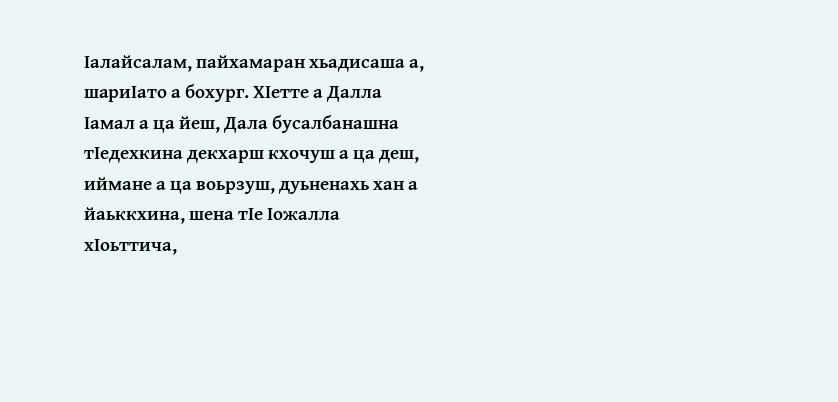Iалайсалам, пайхамаран хьадисаша а, шapиIатo а бохург. ХIетте а Далла Iамал а ца йеш, Дала бусалбанашна тIедехкина декхарш кхочуш а ца деш, иймане а ца воьрзуш, дуьненахь хан а йаьккхина, шена тIе Iожалла хIоьттича,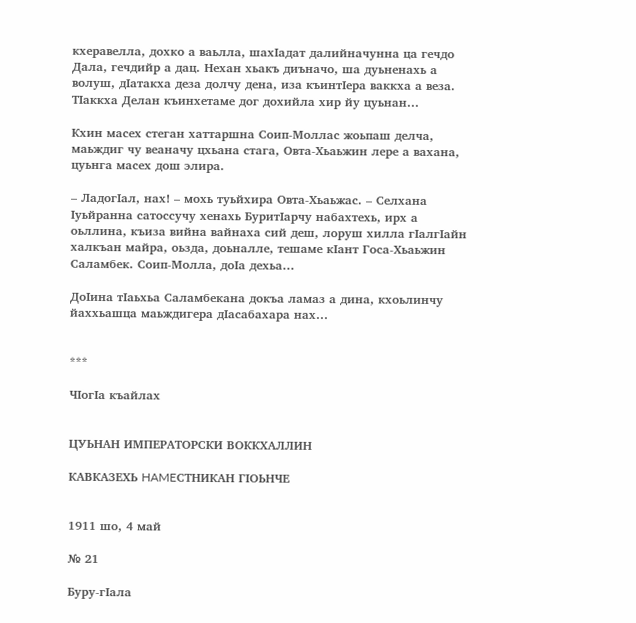кхеравелла, дохко а ваьлла, шахIадат далийначунна ца гечдо Дала, гечдийр а дац. Нехан хьакъ диъначо, ша дуьненахь а волуш, дIатакха деза долчу дена, иза къинтIера ваккха а веза. ТIаккха Делан къинхетаме дог дохийла хир йу цуьнан…

Кхин масех стеган хаттаршна Соип-Моллас жоьпаш делча, маьждиг чу веаначу цхьана стага, Овта-Хьаьжин лере а вахана, цуьнга масех дош элира.

– ЛадогIал, нах! – мохь туьйхира Овта-Хьаьжас. – Селхана Iуьйранна сатоссучу хенахь БуритIарчу набахтехь, ирх а оьллина, къиза вийна вайнаха сий деш, лоруш хилла гIалгIайн халкъан майра, оьзда, доьналле, тешаме кIант Госа-Хьаьжин Саламбек. Соип-Молла, доIа дехьа…

ДоIина тIаьхьа Саламбекана докъа ламаз а дина, кхоьлинчу йаххьашца маьждигера дIасабахара нах…


***

ЧIогIа къайлах


ЦУЬНАН ИМПЕРАТОРСКИ ВОККХАЛЛИН

КАВКАЗЕХЬ HAMEСТHИКAH ГIОЬНЧЕ


1911 шо, 4 май

№ 21

Буру-гIала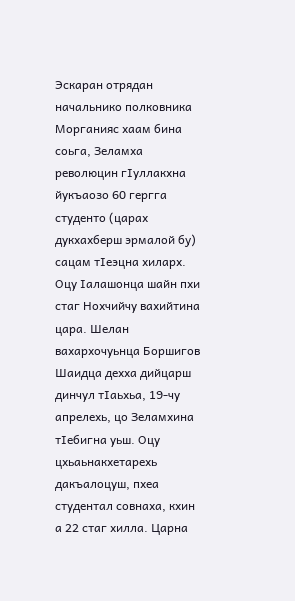Эскаран отрядан начальнико полковника Морганияс хаам бина соьга, Зеламха революцин гIуллакхна йукъаозо 60 гергга студенто (царах дукхахберш эрмалой бy) сацам тIеэцна хиларх. Оцу Iалашонца шайн пхи стаг Нохчийчу вахийтина цара. Шелан вахархочуьнца Боршигов Шаидца дехха дийцарш динчул тIаьхьа, 19-чу апрелехь, цо Зеламхина тIебигна уьш. Оцу цхьаьнакхетарехь дакъалоцуш, пхеа студентал совнаха, кхин а 22 стаг хилла. Царна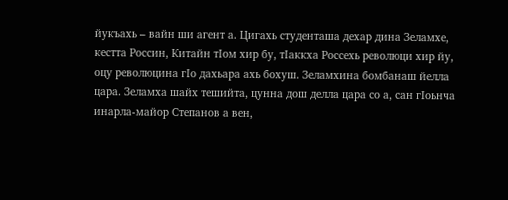йукъахь – вайн ши агент а. Цигахь студенташа дехар дина Зеламхе, кестта Россин, Китайн тIом хир бу, тIаккха Россехь революци хир йу, оцу революцина гIо дахьара ахь бохуш. Зеламхина бомбанаш йелла цара. Зеламха шайх тешийта, цунна дош делла цара со а, сан гIоьнча инарла-майор Степанов а вен,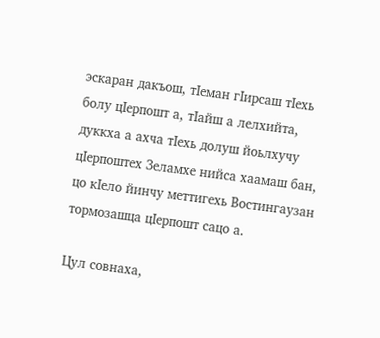эскаран дакъош, тIеман гIирсаш тIехь болу цIерпошт а, тIайш а лелхийта, дуккха а ахча тIехь долуш йоьлхучу цIерпоштех Зеламхе нийса хаамаш бан, цо кIело йинчу меттигехь Востингаузан тормозашца цIерпошт сацо а.

Цул совнаха,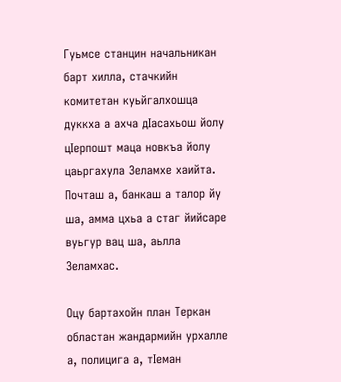Гуьмсе станцин начальникан барт хилла, стачкийн комитетан куьйгалхошца дуккха а ахча дIасахьош йолу цIерпошт маца новкъа йолу цаьргахула Зеламхе хаийта. Почташ а, банкаш а талор йу ша, амма цхьа а стаг йийсаре вуьгур вац ша, аьлла Зеламхас.

Оцу бартахойн план Теркан областан жандармийн урхалле а, полицига а, тIеман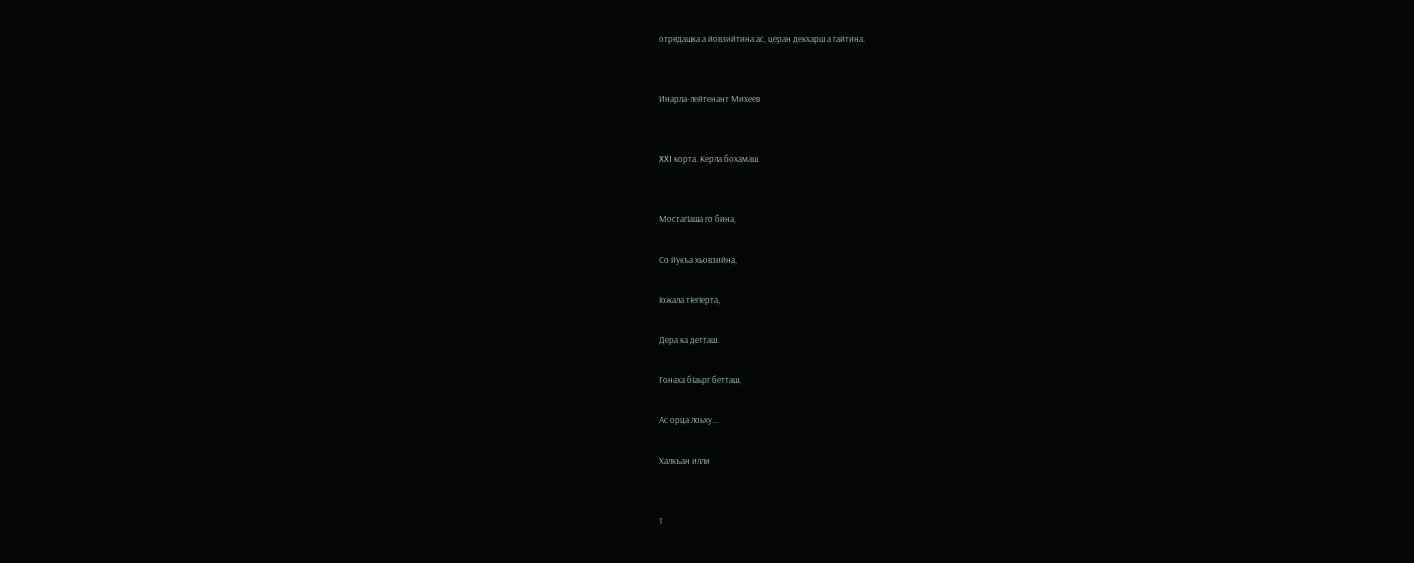отрядашка а йовзийтина ас, церан декхарш а гайтина.


Инарла-лейтенант Михеев


XXI корта. Керла бохамаш


МостагIаша го бина,

Со йукъа хьовзийна,

Iожала тIегIерта,

Дера ка детташ.

Гонаха бIаьрг бетташ,

Ас орца лоьху…

Халкъан илли


1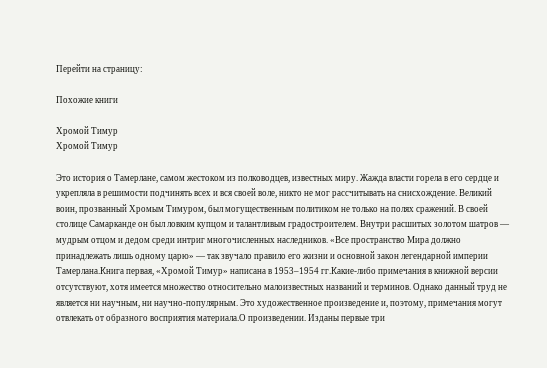Перейти на страницу:

Похожие книги

Хромой Тимур
Хромой Тимур

Это история о Тамерлане, самом жестоком из полководцев, известных миру. Жажда власти горела в его сердце и укрепляла в решимости подчинять всех и вся своей воле, никто не мог рассчитывать на снисхождение. Великий воин, прозванный Хромым Тимуром, был могущественным политиком не только на полях сражений. В своей столице Самарканде он был ловким купцом и талантливым градостроителем. Внутри расшитых золотом шатров — мудрым отцом и дедом среди интриг многочисленных наследников. «Все пространство Мира должно принадлежать лишь одному царю» — так звучало правило его жизни и основной закон легендарной империи Тамерлана.Книга первая, «Хромой Тимур» написана в 1953–1954 гг.Какие-либо примечания в книжной версии отсутствуют, хотя имеется множество относительно малоизвестных названий и терминов. Однако данный труд не является ни научным, ни научно-популярным. Это художественное произведение и, поэтому, примечания могут отвлекать от образного восприятия материала.О произведении. Изданы первые три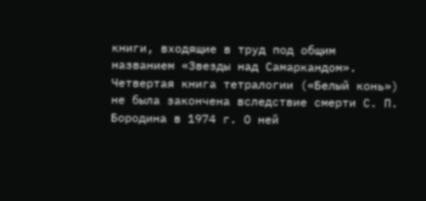книги, входящие в труд под общим названием «Звезды над Самаркандом». Четвертая книга тетралогии («Белый конь») не была закончена вследствие смерти С. П. Бородина в 1974 г. О ней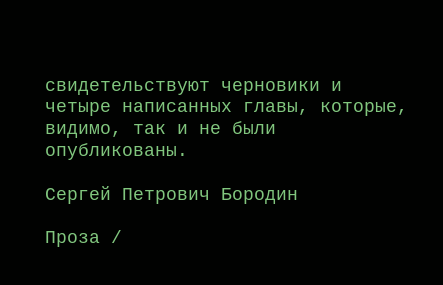свидетельствуют черновики и четыре написанных главы, которые, видимо, так и не были опубликованы.

Сергей Петрович Бородин

Проза /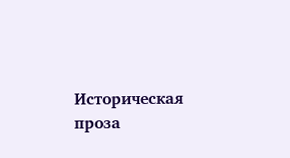Историческая проза